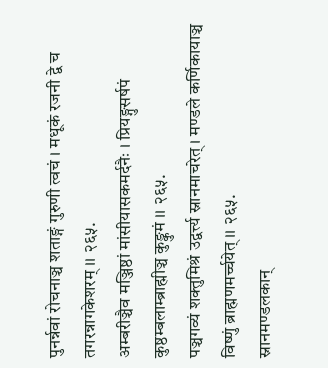पुनर्न्नवां रोचनाञ्च शताङ्गं गुरुणी त्वचं । मधूकं रजनी द्वे च तगरन्नागकेशरम् ।। २६५.
अम्बरीञ्चैव मञ्जिष्ठां मांसीयासकमर्दनैः । प्रियङ्गुसर्षपं कुष्ठम्बलाम्ब्राह्मीञ्च कुङ्कुमं ।। २६५.
पञ्चगव्यं शक्तुमिश्रं उद्वर्त्त्य स्नानमाचरेत् । मण्डले कर्णिकायाञ्च विष्णुं ब्राह्मणमर्च्चयेत् ।। २६५.
स्नानमण्डलकान्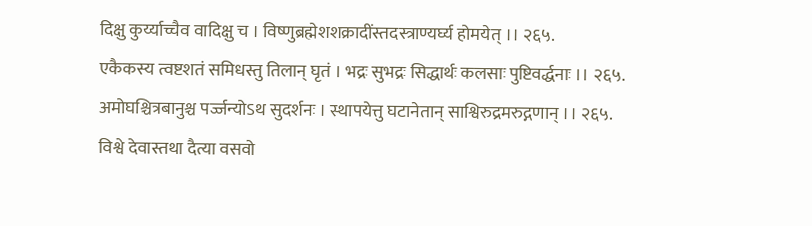दिक्षु कुर्य्याच्चैव वादिक्षु च । विष्णुब्रह्मेशशक्रादींस्तदस्त्राण्यर्घ्य होमयेत् ।। २६५.
एकैकस्य त्वष्टशतं समिधस्तु तिलान् घृतं । भद्रः सुभद्रः सिद्धार्थः कलसाः पुष्टिवर्द्धनाः ।। २६५.
अमोघश्चित्रबानुश्च पर्ज्जन्योऽथ सुदर्शनः । स्थापयेत्तु घटानेतान् साश्विरुद्रमरुद्गणान् ।। २६५.
विश्वे देवास्तथा दैत्या वसवो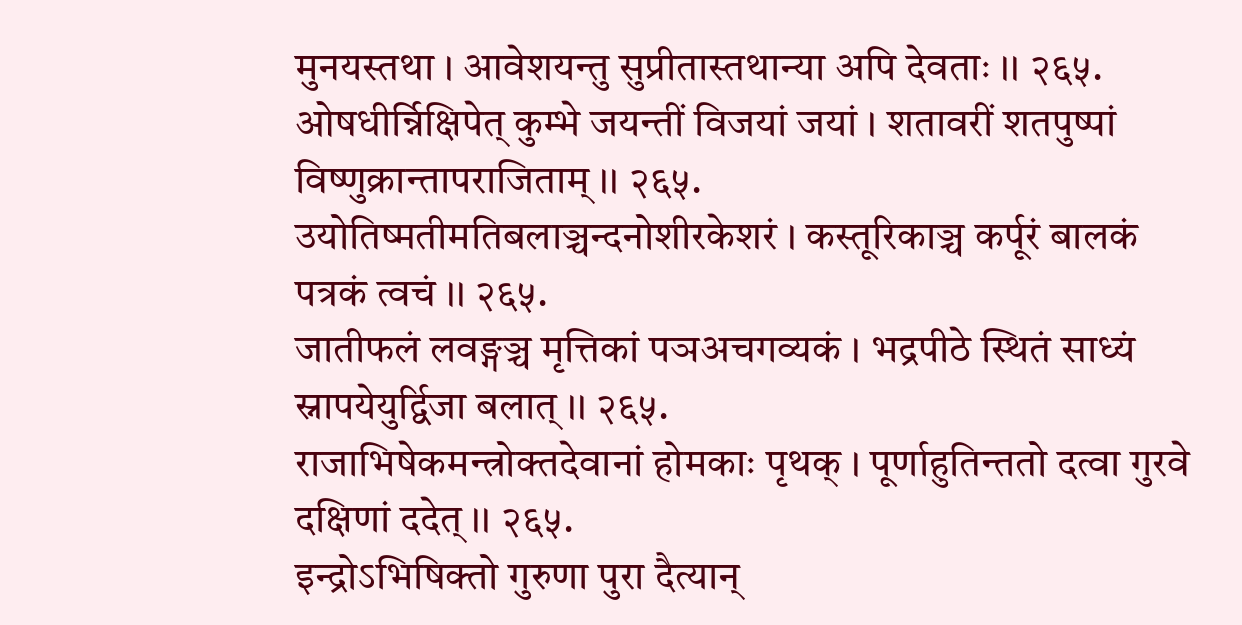मुनयस्तथा । आवेशयन्तु सुप्रीतास्तथान्या अपि देवताः ।। २६५.
ओषधीर्न्निक्षिपेत् कुम्भे जयन्तीं विजयां जयां । शतावरीं शतपुष्पां विष्णुक्रान्तापराजिताम् ।। २६५.
उयोतिष्मतीमतिबलाञ्चन्दनोशीरकेशरं । कस्तूरिकाञ्च कर्पूरं बालकं पत्रकं त्वचं ।। २६५.
जातीफलं लवङ्गञ्च मृत्तिकां पञअचगव्यकं । भद्रपीठे स्थितं साध्यं स्नापयेयुर्द्विजा बलात् ।। २६५.
राजाभिषेकमन्त्रोक्तदेवानां होमकाः पृथक् । पूर्णाहुतिन्ततो दत्वा गुरवे दक्षिणां ददेत् ।। २६५.
इन्द्रोऽभिषिक्तो गुरुणा पुरा दैत्यान्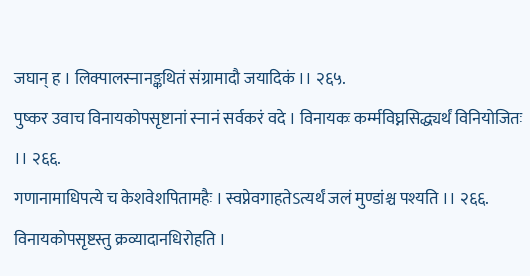जघान् ह । लिक्पालस्नानङ्कथितं संग्रामादौ जयादिकं ।। २६५.
पुष्कर उवाच विनायकोपसृष्टानां स्नानं सर्वकरं वदे । विनायकः कर्म्मविघ्नसिद्ध्यर्थं विनियोजितः ।। २६६.
गणानामाधिपत्ये च केशवेशपितामहैः । स्वप्नेवगाहतेऽत्यर्थं जलं मुण्डांश्च पश्यति ।। २६६.
विनायकोपसृष्टस्तु क्रव्यादानधिरोहति ।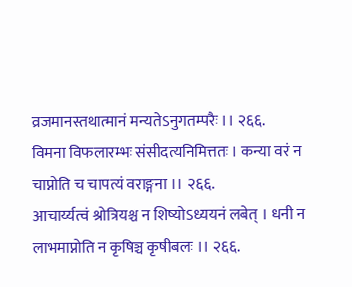व्रजमानस्तथात्मानं मन्यतेऽनुगतम्परैः ।। २६६.
विमना विफलारम्भः संसीदत्यनिमित्ततः । कन्या वरं न चाप्नोति च चापत्यं वराङ्गना ।। २६६.
आचार्य्यत्वं श्रोत्रियश्च न शिष्योऽध्ययनं लबेत् । धनी न लाभमाप्नोति न कृषिञ्च कृषीबलः ।। २६६.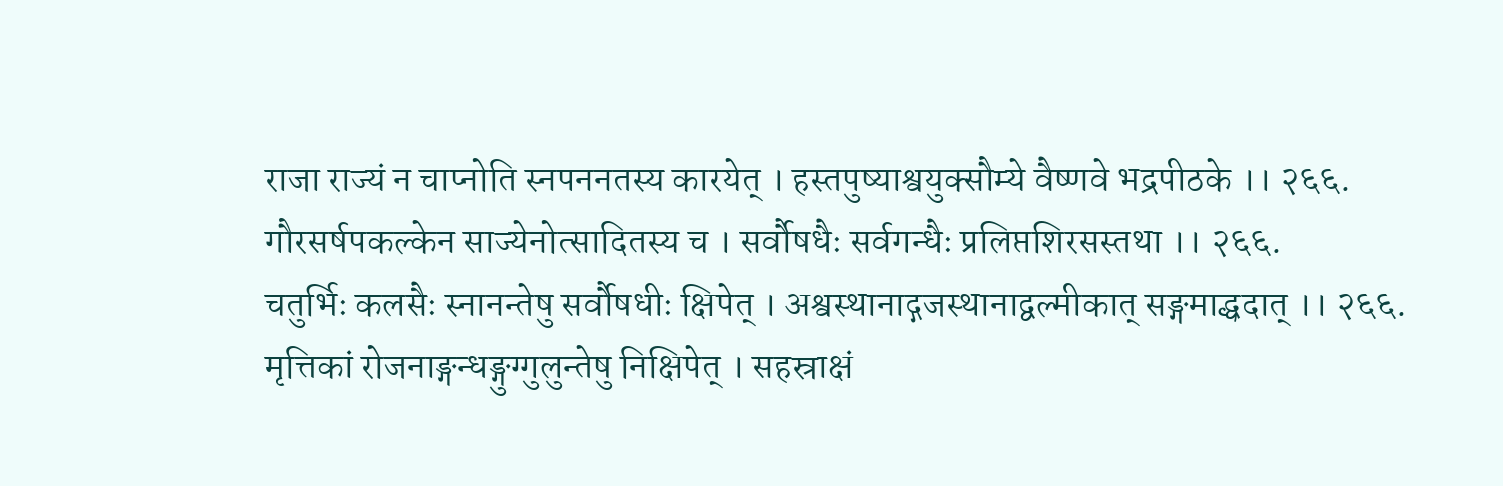राजा राज्यं न चाप्नोति स्नपननतस्य कारयेत् । हस्तपुष्याश्वयुक्सौम्ये वैष्णवे भद्रपीठके ।। २६६.
गौरसर्षपकल्केन साज्येनोत्सादितस्य च । सर्वौषधैः सर्वगन्धैः प्रलिप्तशिरसस्तथा ।। २६६.
चतुर्भिः कलसैः स्नानन्तेषु सर्वौषधीः क्षिपेत् । अश्वस्थानाद्गजस्थानाद्वल्मीकात् सङ्गमाद्ध्रदात् ।। २६६.
मृत्तिकां रोजनाङ्गन्धङ्गुग्गुलुन्तेषु निक्षिपेत् । सहस्राक्षं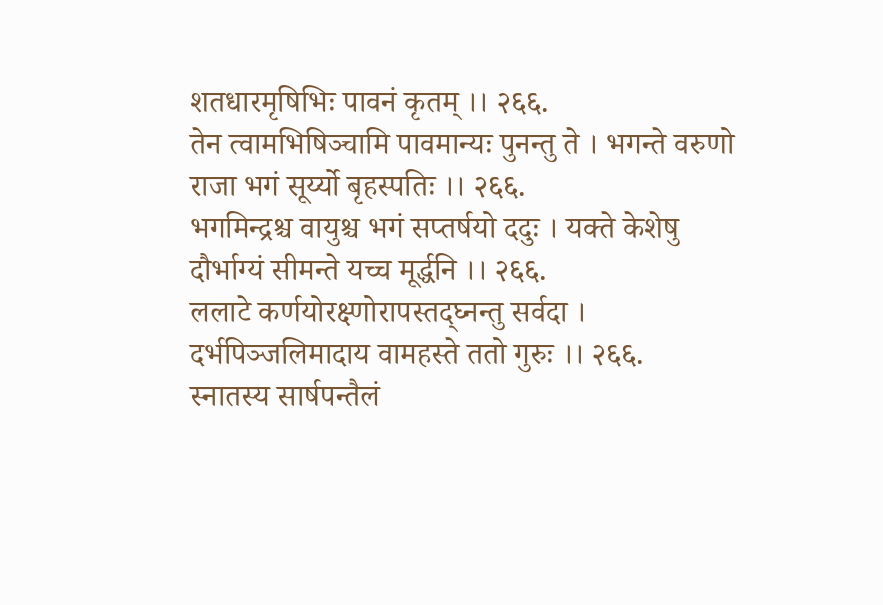शतधारमृषिभिः पावनं कृतम् ।। २६६.
तेन त्वामभिषिञ्चामि पावमान्यः पुनन्तु ते । भगन्ते वरुणो राजा भगं सूर्य्यो बृहस्पतिः ।। २६६.
भगमिन्द्रश्च वायुश्च भगं सप्तर्षयो ददुः । यक्ते केशेषु दौर्भाग्यं सीमन्ते यच्च मूर्द्धनि ।। २६६.
ललाटे कर्णयोरक्ष्णोरापस्तद्घ्नन्तु सर्वदा । दर्भपिञ्जलिमादाय वामहस्ते ततो गुरुः ।। २६६.
स्नातस्य सार्षपन्तैलं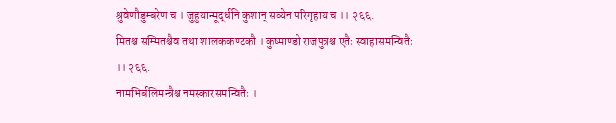श्रुवेणौडुम्बरेण च । जुहुयान्मूर्द्धनि कुशान् सव्येन परिगृहाय च ।। २६६.
मितश्च सम्मितश्चैव तथा शालककण्टकौ । कुष्माण्डो राजपुत्रश्च एतैः स्वाहासमन्वितैः ।। २६६.
नामभिर्बलिमन्त्रैश्च नमस्कारसमन्वितैः ।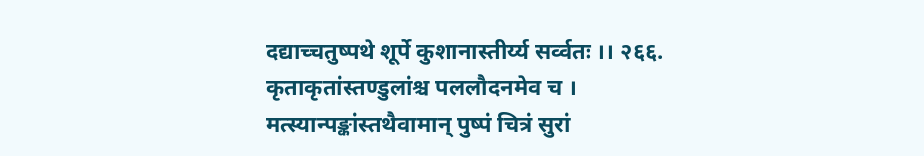दद्याच्चतुष्पथे शूर्पे कुशानास्तीर्य्य सर्व्वतः ।। २६६.
कृताकृतांस्तण्डुलांश्च पललौदनमेव च । मत्स्यान्पङ्कांस्तथैवामान् पुष्पं चित्रं सुरां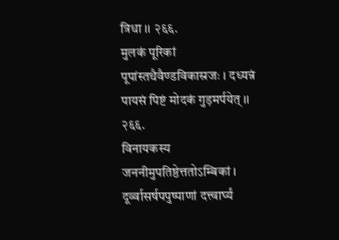त्रिधा ।। २६६.
मुलकं पूरिकां पूपांस्तथैवैण्डविकास्रजः । दध्यन्नं पायसं पिष्टं मोदकं गुड़मर्पयेत् ।। २६६.
विनायकस्य जननीमुपतिष्ठेत्ततोऽम्बिकां । दूर्व्वासर्षपपुष्पाणां दत्त्वार्घ्यं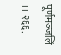पूर्णमञ्जलिं ।। २६६.